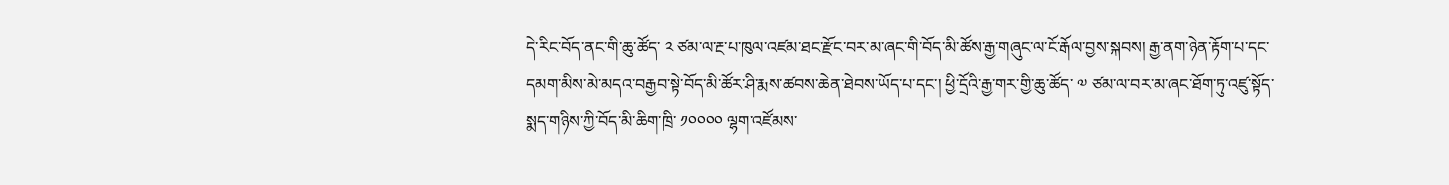དེ་རིང་བོད་ནང་གི་ཆུ་ཚོད་ ༢ ཙམ་ལ་རྔ་པ་ཁུལ་འཛམ་ཐང་རྫོང་བར་མ་ཞང་གི་བོད་མི་ཚོས་རྒྱ་གཞུང་ལ་ངོ་རྒོལ་བྱས་སྐབས། རྒྱ་ནག་ཉེན་རྟོག་པ་དང་དམག་མིས་མེ་མདའ་བརྒྱབ་སྟེ་བོད་མི་ཚོར་ཤི་རྨས་ཚབས་ཆེན་ཐེབས་ཡོད་པ་དང་། ཕྱི་དྲོའི་རྒྱ་གར་གྱི་ཆུ་ཚོད་ ༧ ཙམ་ལ་བར་མ་ཞང་ཐོག་ཏུ་འཛུ་སྟོད་སྨད་གཉིས་ཀྱི་བོད་མི་ཆིག་ཁྲི་ ༡༠༠༠༠ ལྷག་འཛོམས་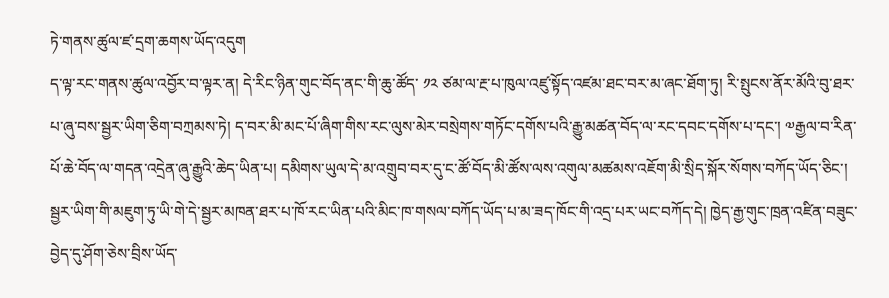ཏེ་གནས་ཚུལ་ཛ་དྲག་ཆགས་ཡོད་འདུག
ད་ལྟ་རང་གནས་ཚུལ་འབྱོར་བ་ལྟར་ན། དེ་རིང་ཉིན་གུང་བོད་ནང་གི་ཆུ་ཚོད་ ༡༢ ཙམ་ལ་རྔ་པ་ཁུལ་འཛུ་སྟོད་འཛམ་ཐང་བར་མ་ཞང་ཐོག་ཏུ། རི་སྤུངས་ནོར་མོའི་བུ་ཐར་པ་ཞུ་བས་སྦྱར་ཡིག་ཅིག་བཀྲམས་ཏེ། ད་བར་མི་མང་པོ་ཞིག་གིས་རང་ལུས་མེར་བསྲེགས་གཏོང་དགོས་པའི་རྒྱུ་མཚན་བོད་ལ་རང་དབང་དགོས་པ་དང་། ༧རྒྱལ་བ་རིན་པོ་ཆེ་བོད་ལ་གདན་འདྲེན་ཞུ་རྒྱུའི་ཆེད་ཡིན་པ། དམིགས་ཡུལ་དེ་མ་འགྲུབ་བར་དུ་ང་ཚོ་བོད་མི་ཚོས་ལས་འགུལ་མཚམས་འཇོག་མི་སྲིད་སྐོར་སོགས་བཀོད་ཡོད་ཅིང་། སྦྱར་ཡིག་གི་མཇུག་ཏུ་ཡི་གེ་དེ་སྦྱར་མཁན་ཐར་པ་ཁོ་རང་ཡིན་པའི་མིང་ཁ་གསལ་བཀོད་ཡོད་པ་མ་ཟད་ཁོང་གི་འདྲ་པར་ཡང་བཀོད་དེ། ཁྱེད་རྒྱ་གུང་ཁྲན་འཛིན་བཟུང་བྱེད་དུ་ཤོག་ཅེས་བྲིས་ཡོད་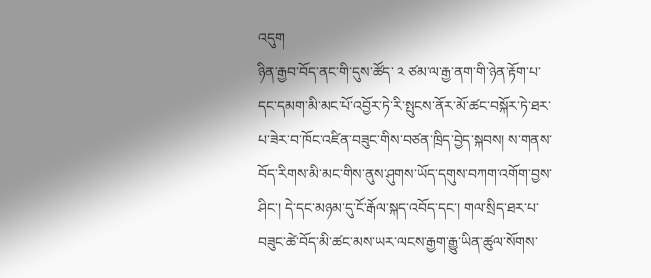འདུག
ཉིན་རྒྱབ་བོད་ནང་གི་དུས་ཚོད་ ༢ ཙམ་ལ་རྒྱ་ནག་གི་ཉེན་རྟོག་པ་དང་དམག་མི་མང་པོ་འབྱོར་ཏེ་རི་སྤུངས་ནོར་མོ་ཚང་བསྐོར་ཏེ་ཐར་པ་ཟེར་བ་ཁོང་འཛིན་བཟུང་གིས་བཙན་ཁྲིད་བྱེད་སྐབས། ས་གནས་བོད་རིགས་མི་མང་གིས་ནུས་ཤུགས་ཡོད་དགུས་བཀག་འགོག་བྱས་ཤིང་། དེ་དང་མཉམ་དུ་ངོ་རྒོལ་སྐད་འབོད་དང་། གལ་སྲིད་ཐར་པ་བཟུང་ཚེ་བོད་མི་ཚང་མས་ཡར་ལངས་རྒྱག་རྒྱུ་ཡིན་ཚུལ་སོགས་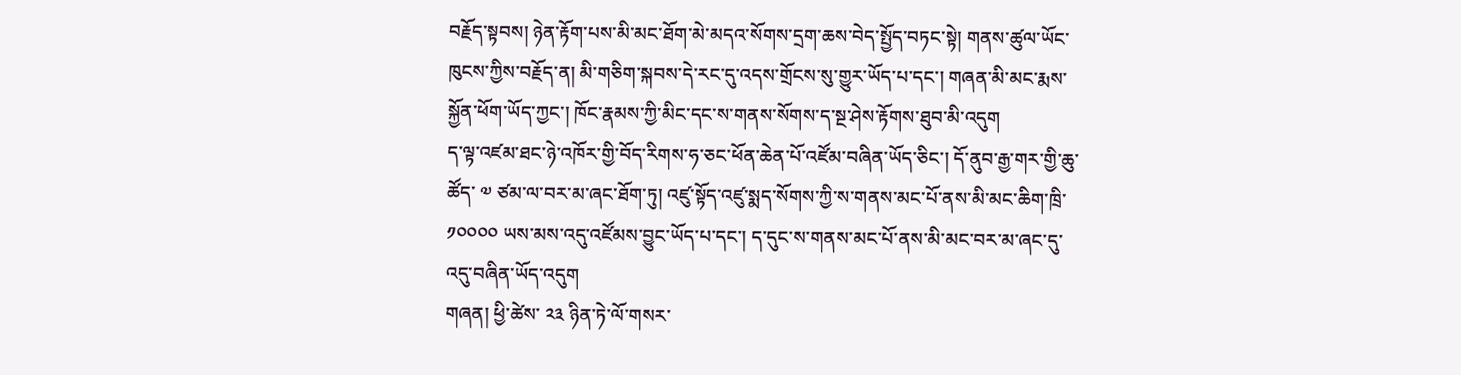བརྗོད་སྟབས། ཉེན་རྟོག་པས་མི་མང་ཐོག་མེ་མདའ་སོགས་དྲག་ཆས་བེད་སྤྱོད་བཏང་སྟེ། གནས་ཚུལ་ཡོང་ཁུངས་ཀྱིས་བརྗོད་ན། མི་གཅིག་སྐབས་དེ་རང་དུ་འདས་གྲོངས་སུ་གྱུར་ཡོད་པ་དང་། གཞན་མི་མང་རྨས་སྐྱོན་ཕོག་ཡོད་ཀྱང་། ཁོང་རྣམས་ཀྱི་མིང་དང་ས་གནས་སོགས་ད་སྔ་ཤེས་རྟོགས་ཐུབ་མི་འདུག
ད་ལྟ་འཛམ་ཐང་ཉེ་འཁོར་གྱི་བོད་རིགས་ཧ་ཅང་ཕོན་ཆེན་པོ་འཛོམ་བཞིན་ཡོད་ཅིང་། དོ་ནུབ་རྒྱ་གར་གྱི་ཆུ་ཚོད་ ༧ ཙམ་ལ་བར་མ་ཞང་ཐོག་ཏུ། འཛུ་སྟོད་འཛུ་སྨད་སོགས་ཀྱི་ས་གནས་མང་པོ་ནས་མི་མང་ཆིག་ཁྲི་ ༡༠༠༠༠ ཡས་མས་འདུ་འཛོམས་བྱུང་ཡོད་པ་དང་། ད་དུང་ས་གནས་མང་པོ་ནས་མི་མང་བར་མ་ཞང་དུ་འདུ་བཞིན་ཡོད་འདུག
གཞན། ཕྱི་ཚེས་ ༢༣ ཉིན་ཏེ་ལོ་གསར་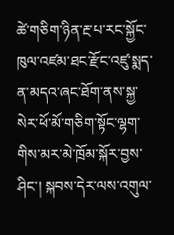ཚེ་གཅིག་ཉིན་རྔ་པ་རང་སྐྱོང་ཁུལ་འཛམ་ཐང་རྫོང་འཛུ་སྨད་ན་མདའ་ཞང་ཐོག་ནས་སྐྱ་སེར་ཕོ་མོ་གཅིག་སྟོང་ལྷག་གིས་མར་མེ་ཁྲོམ་སྐོར་བྱས་ཤིང་། སྐབས་དེར་ལས་འགུལ་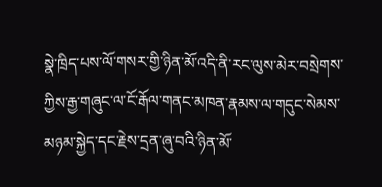སྣེ་ཁྲིད་པས་ལོ་གསར་གྱི་ཉིན་མོ་འདི་ནི་རང་ལུས་མེར་བསྲེགས་ཀྱིས་རྒྱ་གཞུང་ལ་ངོ་རྒོལ་གནང་མཁན་རྣམས་ལ་གདུང་སེམས་མཉམ་སྐྱེད་དང་རྗེས་དྲན་ཞུ་བའི་ཉིན་མོ་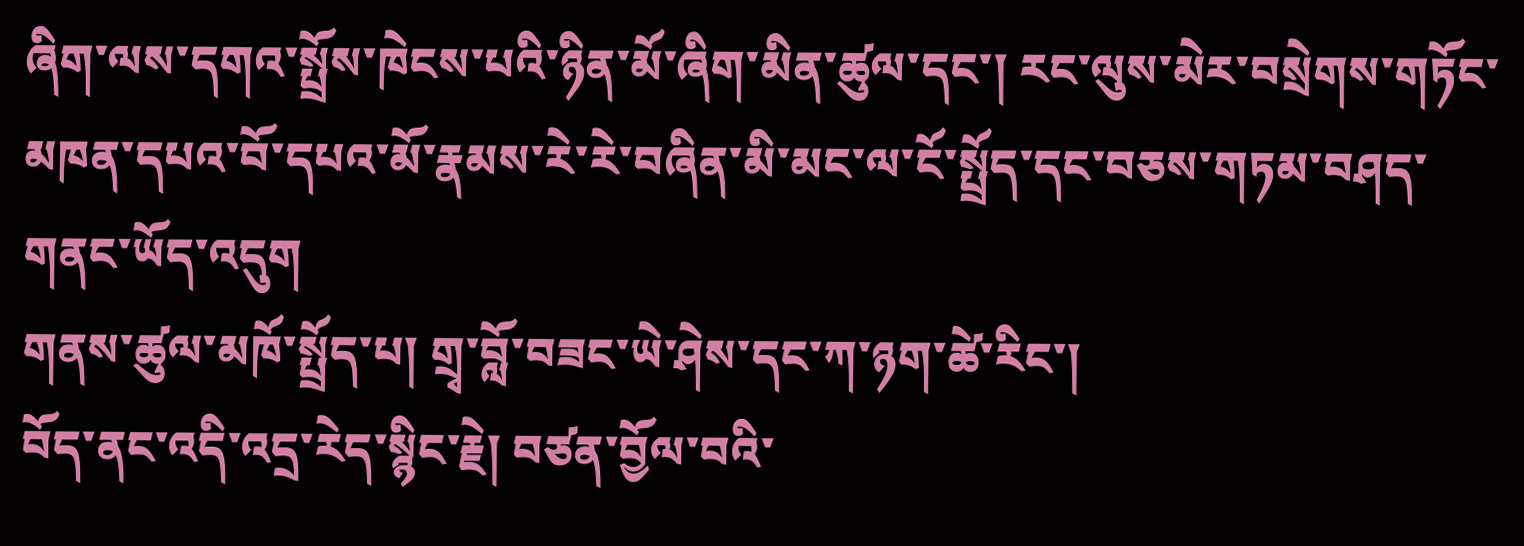ཞིག་ལས་དགའ་སྤྲོས་ཁེངས་པའི་ཉིན་མོ་ཞིག་མིན་ཚུལ་དང་། རང་ལུས་མེར་བསྲེགས་གཏོང་མཁན་དཔའ་བོ་དཔའ་མོ་རྣམས་རེ་རེ་བཞིན་མི་མང་ལ་ངོ་སྤྲོད་དང་བཅས་གཏམ་བཤད་གནང་ཡོད་འདུག
གནས་ཚུལ་མཁོ་སྤྲོད་པ། གྲྭ་བློ་བཟང་ཡེ་ཤེས་དང་ཀ་ཉག་ཚེ་རིང་།
བོད་ནང་འདི་འདྲ་རེད་སྙིང་རྗེ། བཙན་བྱོལ་བའི་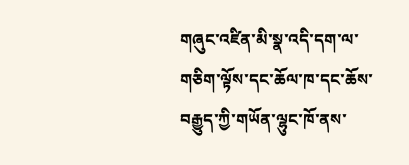གཞུང་འཛིན་མི་སྣ་འདི་དག་ལ་གཅིག་ལྟོས་དང་ཆོལ་ཁ་དང་ཆོས་བརྒྱུད་ཀྱི་གཡོན་ལྷུང་ཁོ་ནས་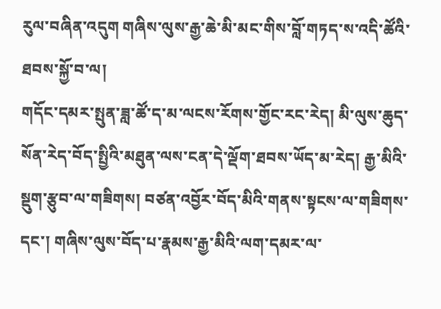རུལ་བཞིན་འདུག གཞིས་ལུས་རྒྱ་ཆེ་མི་མང་གིས་བློ་གཏད་ས་འདི་ཚོའི་ཐབས་སྐྱོ་བ་ལ།
གདོང་དམར་སྤུན་ཟླ་ཚོ་ད་མ་ལངས་རོགས་གྱོང་རང་རེད། མི་ལུས་ཆུད་སོན་རེད་བོད་སྤྱིའི་མཐུན་ལས་ངན་དེ་ལྡོག་ཐབས་ཡོད་མ་རེད། རྒྱ་མིའི་སྡུག་རྩུབ་ལ་གཟིགས། བཙན་འབྱོར་བོད་མིའི་གནས་སྟངས་ལ་གཟིགས་དང་། གཞིས་ལུས་བོད་པ་རྣམས་རྒྱ་མིའི་ལག་དམར་ལ་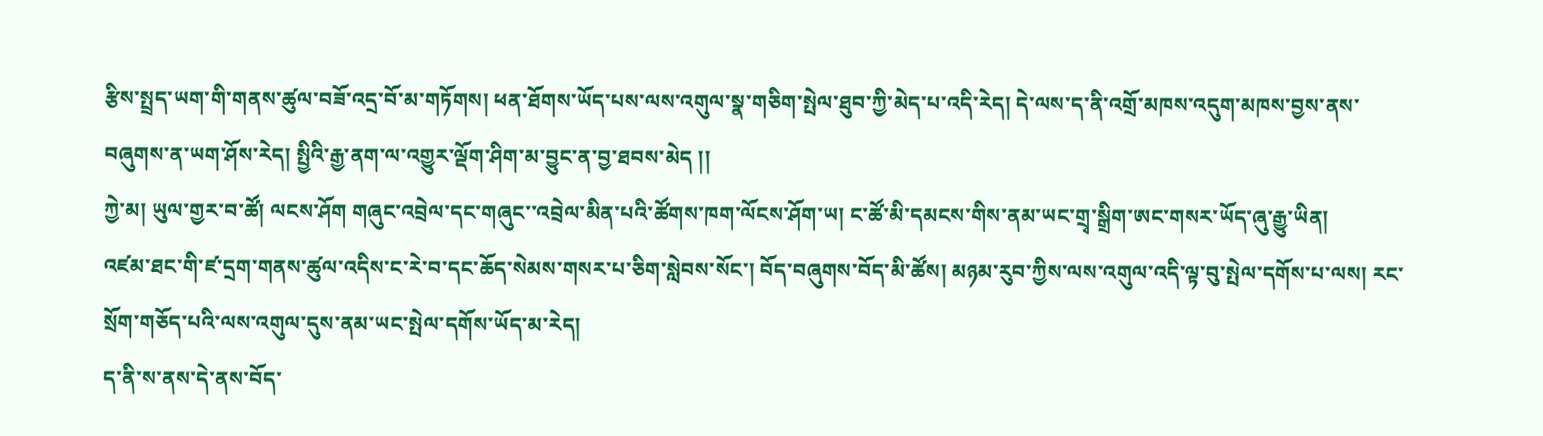རྩིས་སྤྲད་ཡག་གི་གནས་ཚུལ་བཟོ་འདྲ་བོ་མ་གཏོགས། ཕན་ཐོགས་ཡོད་པས་ལས་འགུལ་སྣ་གཅིག་སྤེལ་ཐུབ་ཀྱི་མེད་པ་འདི་རེད། དེ་ལས་ད་ནི་འགྲོ་མཁས་འདུག་མཁས་བྱས་ནས་བཞུགས་ན་ཡག་ཤོས་རེད། སྤྱིའི་རྒྱ་ནག་ལ་འགྱུར་ལྡོག་ཤིག་མ་བྱུང་ན་བྱ་ཐབས་མེད །།
ཀྱེ་མ། ཡུལ་གྱར་བ་ཚོ། ལངས་ཤོག གཞུང་འབྲེལ་དང་གཞུང་་འབྲེལ་མིན་པའི་ཚོགས་ཁག་ལོངས་ཤོག་ཡ། ང་ཚོ་མི་དམངས་གིས་ནམ་ཡང་གྲྭ་སྒྲིག་ཨང་གསར་ཡོད་ཞུ་རྒྱུ་ཡིན།
འཛམ་ཐང་གི་ཛ་དྲག་གནས་ཚུལ་འདིས་ང་རེ་བ་དང་ཆོད་སེམས་གསར་པ་ཅིག་སླེབས་སོང་། བོད་བཞུགས་བོད་མི་ཚོས། མཉམ་རུབ་ཀྱིས་ལས་འགུལ་འདི་ལྟ་བུ་སྤེལ་དགོས་པ་ལས། རང་སྲོག་གཅོད་པའི་ལས་འགུལ་དུས་ནམ་ཡང་སྤེལ་དགོས་ཡོད་མ་རེད།
ད་ནི་ས་ནས་དེ་ནས་བོད་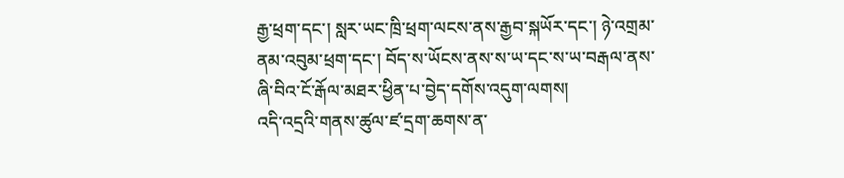རྒྱ་ཕྲག་དང་། སླར་ཡང་ཁྲི་ཕྲག་ལངས་ནས་རྒྱབ་སྐཡོར་དང་། ཉེ་འགྲམ་ནམ་འབུམ་ཕྲག་དང་། བོད་ས་ཡོངས་ནས་ས་ཡ་དང་ས་ཡ་བརྒལ་ནས་ཞི་བིའ་ངོ་རྒོལ་མཐར་ཕྱིན་པ་བྱེད་དགོས་འདུག་ལགས།
འདི་འདྲའི་གནས་ཚུལ་ཛ་དྲག་ཆགས་ན་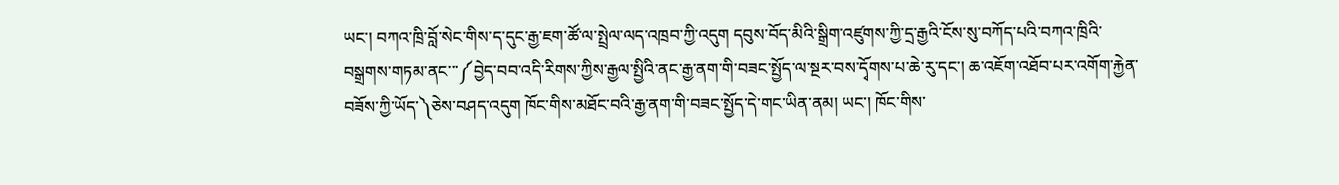ཡང་། བཀའ་ཁྲི་བློ་སེང་གིས་ད་དུང་རྒྱ་ཇག་ཚོ་ལ་སྤྲེལ་ལད་འཁྲབ་ཀྱི་འདུག དབུས་བོད་མིའི་སྒྲིག་འཛུགས་ཀྱི་དྲ་རྒྱའི་ངོས་སུ་བཀོད་པའི་བཀའ་ཁྲིའི་བསྒྲགས་གཏམ་ནང་་་༼བྱེད་བབ་འདི་རིགས་ཀྱིས་རྒྱལ་སྤྱིའི་ནང་རྒྱ་ནག་གི་བཟང་སྤྱོད་ལ་སྔར་བས་དྭོགས་པ་ཆེ་རུ་དང་། ཆ་འཇོག་འཐོབ་པར་འགོག་རྐྱེན་བཟོས་ཀྱི་ཡོད་༽ཅེས་བཤད་འདུག ཁོང་གིས་མཐོང་བའི་རྒྱ་ནག་གི་བཟང་སྤྱོད་དེ་གང་ཡིན་ནམ། ཡང་། ཁོང་གིས་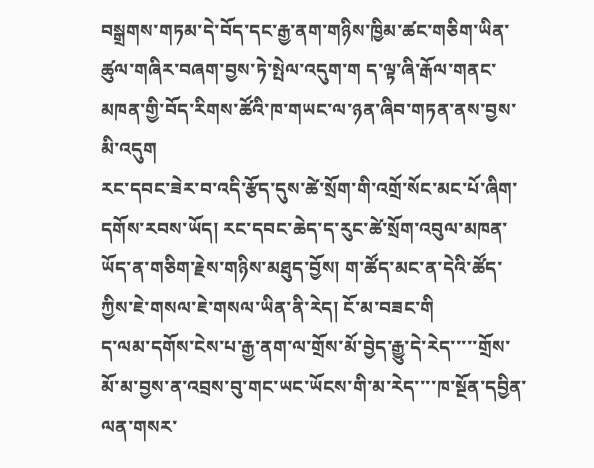བསྒྲགས་གཏམ་དེ་བོད་དང་རྒྱ་ནག་གཉིས་ཁྱིམ་ཚང་གཅིག་ཡིན་ཚུལ་གཞིར་བཞག་བྱས་ཏེ་སྤེལ་འདུག་ག ད་ལྟ་ཞི་རྒོལ་གནང་མཁན་གྱི་བོད་རིགས་ཚོའི་ཁ་གཡང་ལ་ཉན་ཞིབ་གཏན་ནས་བྱས་མི་འདུག
རང་དབང་ཟེར་བ་འདི་རྩོད་དུས་ཚེ་སྲོག་གི་འགྲོ་སོང་མང་པོ་ཞིག་དགོས་རབས་ཡོད། རང་དབང་ཆེད་ད་རུང་ཚེ་སྲོག་འབུལ་མཁན་ཡོད་ན་གཅིག་རྗེས་གཉིས་མཐུད་བྱོས། ག་ཚོད་མང་ན་དེའི་ཚོད་ཀྱིས་ཇེ་གསལ་ཇེ་གསལ་ཡིན་ནི་རེད། ངོ་མ་བཟང་གི
ད་ལམ་དགོས་ངེས་པ་རྒྱ་ནག་ལ་གྲོས་མོ་བྱེད་རྒྱུ་དེ་རེད་་་་་གྲོས་མོ་མ་བྱས་ན་འབྲས་བུ་གང་ཡང་ཡོངས་གི་མ་རེད་་་་ཁ་སྔོན་དབྱིན་ལན་གསར་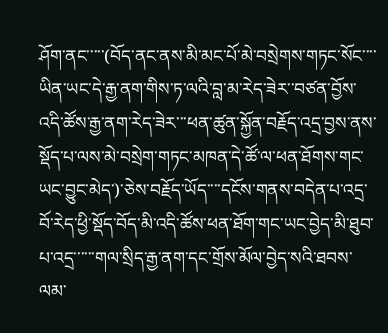ཤོག་ནང་་་་་(བོད་ནང་ནས་མི་མང་པོ་མེ་བསྲེགས་གཏང་སོང་་་་ཡིན་ཡང་དེ་རྒྱ་ནག་གིས་ཏ་ལའི་བླ་མ་རེད་ཟེར་་བཙན་བྱོས་འདི་ཚོས་རྒྱ་ནག་རེད་ཟེར་་་ཕན་ཚུན་སྐྱོན་བརྗོད་འདྲ་བྱས་ནས་སྡོད་པ་ལས་མེ་བསྲེག་གཏང་མཁན་དེ་ཚོ་ལ་ཕན་ཐོགས་གང་ཡང་བྱུང་མེད་)་ཅེས་བརྗོད་ཡོད་་་་དངོས་གནས་བདེན་པ་འདྲ་བོ་རེད་ཕྱི་སྡོད་བོད་མི་འདི་ཚོས་ཕན་ཐོག་གང་ཡང་བྱེད་མི་ཐུབ་པ་འདྲ་་་་་་གལ་སྲིད་རྒྱ་ནག་དང་གྲོས་མོལ་བྱེད་སའི་ཐབས་ལམ་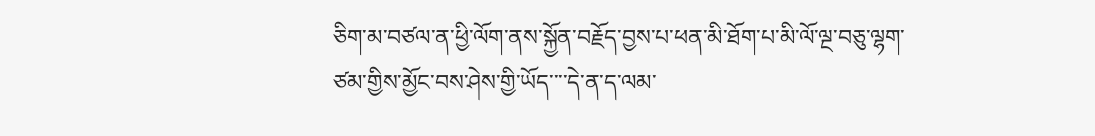ཅིག་མ་བཙལ་ན་ཕྱི་ལོག་ནས་སྐྱོན་བརྗོད་བྱས་པ་ཕན་མི་ཐོག་པ་མི་ལོ་ལྔ་བཅུ་ལྷག་ཙམ་གྱིས་མྱོང་བས་ཤེས་གྱི་ཡོད་་་་དེ་ན་ད་ལམ་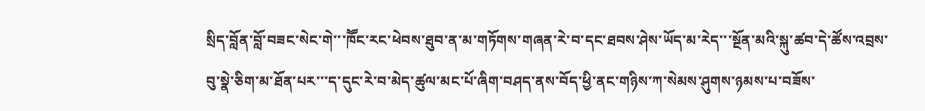སྲིད་བློན་བློ་བཟང་སེང་གེ་་་ཁཽང་རང་ཕེབས་ཐུབ་ན་མ་གཏོགས་གཞན་རེ་བ་དང་ཐབས་ཤེས་ཡོད་མ་རེད་་་སྔོན་མའི་སྐུ་ཚབ་དེ་ཚོས་འབྲས་བུ་སྣེ་ཅིག་མ་ཐོན་པར་་་ད་དུང་རེ་བ་མེད་ཚུལ་མང་པོ་ཞིག་བཤད་ནས་བོད་ཕྱི་ནང་གཉིས་ཀ་སེམས་ཤུགས་ཉམས་པ་བཟོས་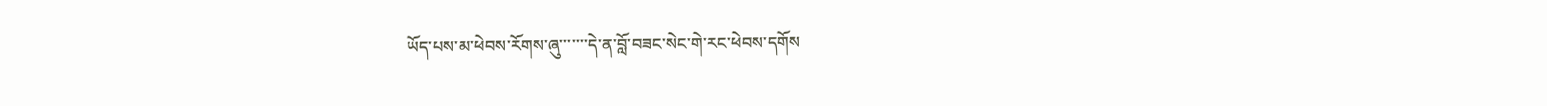ཡོད་པས་མ་ཕེབས་རོགས་ཞུ་་་་་་་དེ་ན་བློ་བཟང་སེང་གེ་རང་ཕེབས་དགོས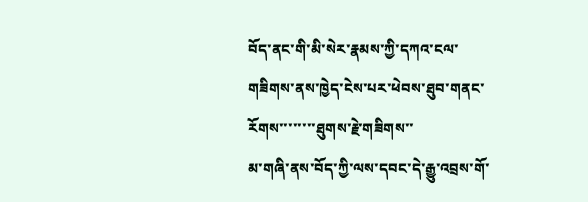བོད་ནང་གི་མི་སེར་རྣམས་ཀྱི་དཀའ་ངལ་གཟིགས་ནས་ཁྱེད་ངེས་པར་ཕེབས་ཐུབ་གནང་རོགས་་་་་་་་ཐུགས་རྗེ་གཟིགས་་
མ་གཞི་ནས་བོད་ཀྱི་ལས་དབང་དེ་རྒྱུ་འབྲས་གོ་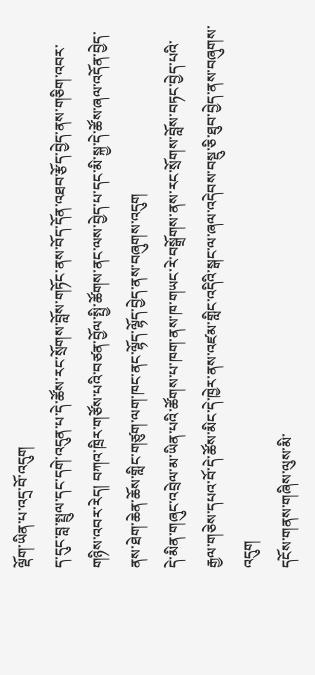ལྡོག་ཡིན་པ་འདྲ་བོ་འདུག
ད་དུང་བླ་སྤྲུལ་དང་དགེ་འདུན་པ་དེ་ཚོས་རང་སྲོགས་བློས་གཏོང་ནས་བོད་དོན་འཐབ་རྩོད་བྱེད་ནས་གཅིག་འབར་གཉིས་འབར་རེད། བཀའ་ཁྲིར་གཙོས་པའི་བཙན་བྱོལ་སྤྱི་ཚོགས་ནང་ལས་བྱེད་པ་དང་མི་སྐྱ་དེ་ཚོས་ཞལ་འདོན་བྱེད་ནས་ཐེག་ཆེན་ཆོས་གླིང་གཙུག་ལག་ཁང་ནང་ལྷོད་ལྷོད་བྱེད་ནས་བཞུགས་འདུག
དེ་མིན་གཞུང་འབྲེལ་མ་ཡིན་པའི་ཚོགས་པ་ཁག་ནས་ཁ་གཡང་རེ་བསྒྲོགས་ནས་རང་སྲོགས་བློས་བཏང་བྱེད་པའི་རྒྱལ་གཅེས་དཔའ་བོ་དེ་ཚོས་མིང་དེ་ཁྱེར་ནས་འཛམ་གླིང་འདིའི་སྒང་ལ་ཞལ་འདེབས་བསྡུ་ཅི་ཐུབ་བྱེད་ནས་བཞུགས་འདུག
དངོས་གནས་གཞིས་ལུས་མི་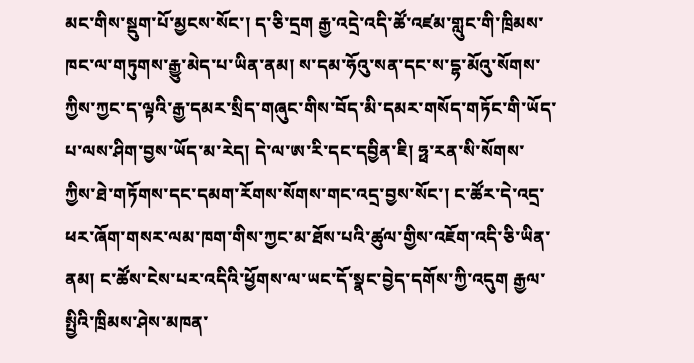མང་གིས་སྡུག་པོ་མྱངས་སོང་། ད་ཅི་དྲག རྒྱ་འདྲེ་འདི་ཚོ་འཛམ་གླུང་གི་ཁྲིམས་ཁང་ལ་གཏུགས་རྒྱུ་མེད་པ་ཡིན་ནམ། ས་དམ་ཧོའུ་སན་དང་ས་དྷ་མོའུ་སོགས་ཀྱིས་ཀྱང་ད་ལྟའི་རྒྱ་དམར་སྲིད་གཞུང་གིས་བོད་མི་དམར་གསོད་གཏོང་གི་ཡོད་པ་ལས་ཤིག་བྱས་ཡོད་མ་རེད། དེ་ལ་ཨ་རི་དང་དབྱིན་ཇི། ཧྥ་རན་སི་སོགས་ཀྱིས་ཐེ་གཏོགས་དང་དམག་རོགས་སོགས་གང་འདྲ་བྱས་སོང་། ང་ཚོར་དེ་འདྲ་ཕར་ཞོག་གསར་ལམ་ཁག་གིས་ཀྱང་མ་ཐོས་པའི་ཚུལ་གྱིས་འཇོག་འདི་ཅི་ཡིན་ནམ། ང་ཚོས་ངེས་པར་འདིའི་ཕྱོགས་ལ་ཡང་དོ་སྣང་བྱེད་དགོས་ཀྱི་འདུག རྒྱལ་སྤྱིའི་ཁྲིམས་ཤེས་མཁན་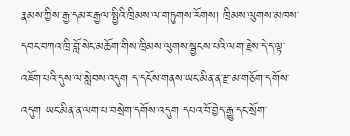རྣམས་ཀྱིས་རྒྱ་དམར་རྒྱལ་སྤྱིའི་ཁྲིམས་ལ་གཏུགས་རོགས། ཁྲིམས་ལུགས་མཁས་དབང་བཀའ་ཁྲི་བློ་སེང་མཆོག་གིས་ཁྲིམས་ལུགས་སྦྱངས་པའི་ལག་རྗེས་དེ་ད་ལྟ་འཇོག་པའི་དུས་ལ་སླེབས་འདུག ད་དངོས་གནས་ཡང་མིན་ན་རྫ་མ་གཅོག་དགོས་འདུག ཡང་མིན་ན་ལག་པ་བསྲེག་དགོས་འདུག དཔའ་བོ་བྱེད་རྒྱུ་དང་སྲོག་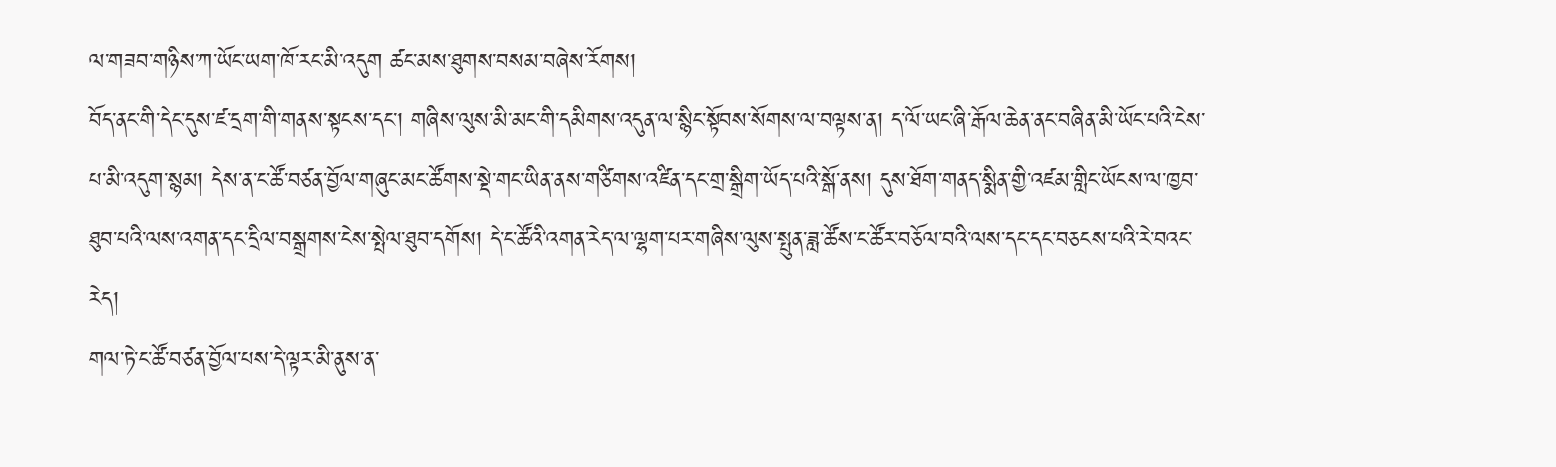ལ་གཟབ་གཉིས་ཀ་ཡོང་ཡག་ཁོ་རང་མི་འདུག ཚང་མས་ཐུགས་བསམ་བཞེས་རོགས།
བོད་ནང་གི་དེང་དུས་ཛ་དྲག་གི་གནས་སྟངས་དང་། གཞིས་ལུས་མི་མང་གི་དམིགས་འདུན་ལ་སྙིང་སྟོབས་སོགས་ལ་བལྟས་ན། ད་ལོ་ཡང་ཞི་རྒོལ་ཆེན་ནང་བཞིན་མི་ཡོང་པའི་ངེས་པ་མི་འདུག་སྙམ། དེས་ན་ང་ཚོ་བཙན་བྱོལ་གཞུང་མང་ཚོགས་སྡེ་གང་ཡིན་ནས་གཙིགས་འཛིན་དང་གྲ་སྒྲིག་ཡོད་པའི་སྒོ་ནས། དུས་ཐོག་གནད་སྨིན་གྱི་འཛམ་གླིང་ཡོངས་ལ་ཁྱབ་ཐུབ་པའི་ལས་འགན་དང་དྲིལ་བསྒྲགས་ངེས་སྤེལ་ཐུབ་དགོས། དེ་ང་ཚོའི་འགན་རེད་ལ་ལྷག་པར་གཞིས་ལུས་སྤུན་ཟླ་ཚོས་ང་ཚོར་བཅོལ་བའི་ལས་དང་དང་བཅངས་པའི་རེ་བའང་རེད།
གལ་ཏེ་ང་ཚོ་བཙན་བྱོལ་པས་དེ་ལྟར་མི་ནུས་ན་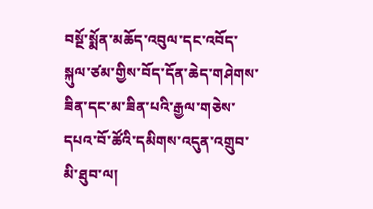བསྔོ་སྨོན་མཆོད་འབུལ་དང་འབོད་སྐུལ་ཙམ་གྱིས་བོད་དོན་ཆེད་གཤེགས་ཟིན་དང་མ་ཟིན་པའི་རྒྱལ་གཅེས་དཔའ་བོ་ཚོའི་དམིགས་འདུན་འགྲུབ་མི་ཐུབ་ལ།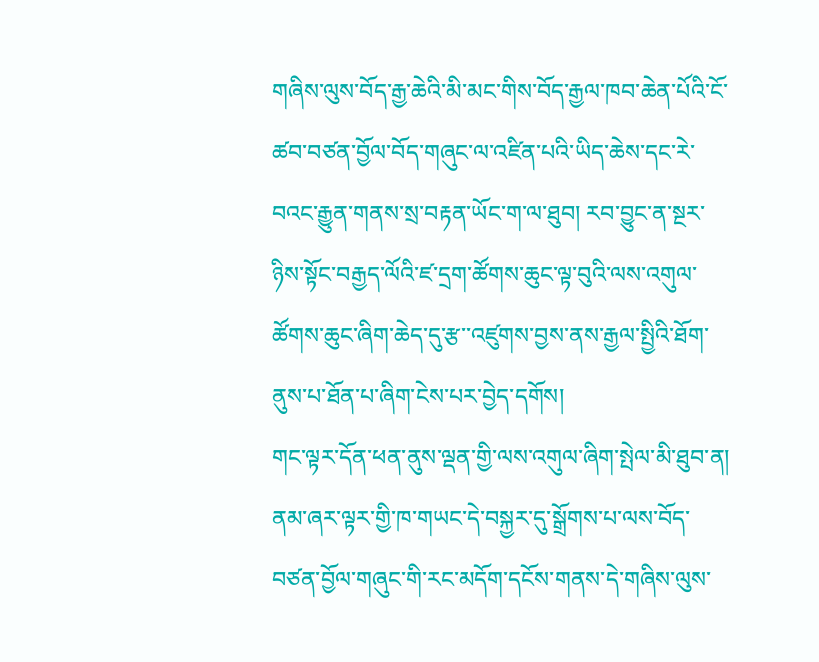གཞིས་ལུས་བོད་རྒྱ་ཆེའི་མི་མང་གིས་བོད་རྒྱལ་ཁབ་ཆེན་པོའི་ངོ་ཚབ་བཙན་བྱོལ་བོད་གཞུང་ལ་འཛིན་པའི་ཡིད་ཆེས་དང་རེ་བའང་རྒྱུན་གནས་སྲ་བརྟན་ཡོང་ག་ལ་ཐུབ། རབ་བྱུང་ན་སྔར་ཉིས་སྟོང་བརྒྱད་ལོའི་ཛ་དྲག་ཚོགས་ཆུང་ལྟ་བུའི་ལས་འགུལ་ཚོགས་ཆུང་ཞིག་ཆེད་དུ་རྩ་་འཛུགས་བྱས་ནས་རྒྱལ་སྤྱིའི་ཐོག་ནུས་པ་ཐོན་པ་ཞིག་ངེས་པར་བྱེད་དགོས།
གང་ལྟར་དོན་ཕན་ནུས་ལྡན་གྱི་ལས་འགུལ་ཞིག་སྤེལ་མི་ཐུབ་ན། ནམ་ཞར་ལྟར་གྱི་ཁ་གཡང་དེ་བསྐྱར་དུ་སྒྲོགས་པ་ལས་བོད་བཙན་བྱོལ་གཞུང་གི་རང་མདོག་དངོས་གནས་དེ་གཞིས་ལུས་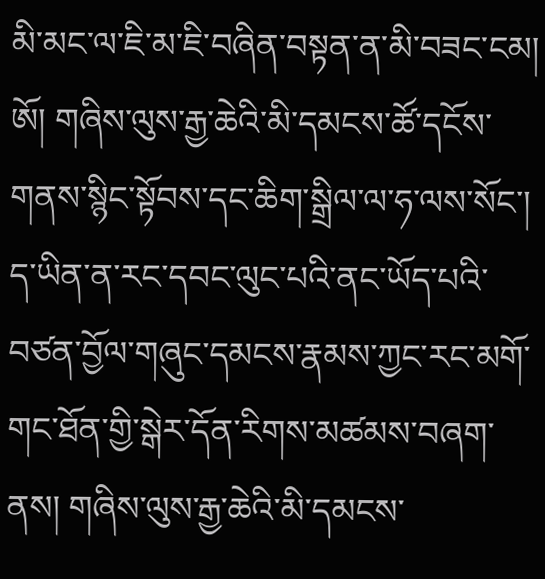མི་མང་ལ་ཇི་མ་ཇི་བཞིན་བསྟན་ན་མི་བཟང་ངམ།
ཨོ། གཞིས་ལུས་རྒྱ་ཆེའི་མི་དམངས་ཚོ་དངོས་གནས་སྙིང་སྟོབས་དང་ཆིག་སྒྲིལ་ལ་ཧ་ལས་སོང་། ད་ཡིན་ན་རང་དབང་ལུང་པའི་ནང་ཡོད་པའི་བཙན་བྱོལ་གཞུང་དམངས་རྣམས་ཀྱང་རང་མགོ་གང་ཐོན་གྱི་སྒེར་དོན་རིགས་མཚམས་བཞག་ནས། གཞིས་ལུས་རྒྱ་ཆེའི་མི་དམངས་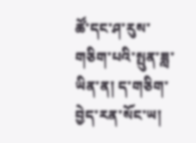ཚོ་དང་ཤ་རུས་གཅིག་པའི་སྤུན་ཟླ་ཡིན་ན། ད་གཅིག་བྱེད་རན་སོང་ཡ།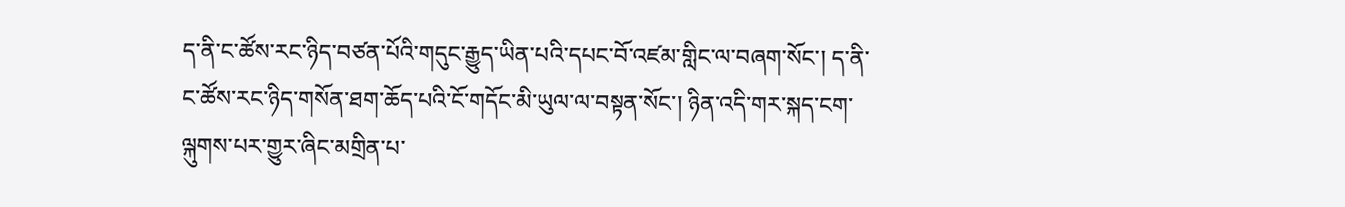ད་ནི་ང་ཚོས་རང་ཉིད་བཙན་པོའི་གདུང་རྒྱུད་ཡིན་པའི་དཔང་བོ་འཛམ་གླིང་ལ་བཞག་སོང་། ད་ནི་ང་ཚོས་རང་ཉིད་གསོན་ཐག་ཆོད་པའི་ངོ་གདོང་མི་ཡུལ་ལ་བསྟན་སོང་། ཉིན་འདི་གར་སྐད་ངག་ལྐུགས་པར་གྱུར་ཞིང་མགྲིན་པ་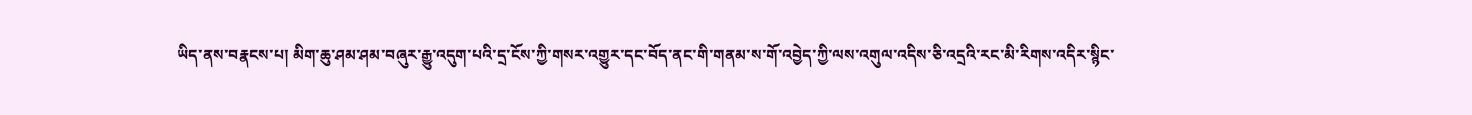ཡིད་ནས་བརྣངས་པ། མིག་ཆུ་ཤམ་ཤམ་བཞུར་རྒྱུ་འདུག་པའི་དྲ་ངོས་ཀྱི་གསར་འགྱུར་དང་བོད་ནང་གི་གནམ་ས་གོ་འབྱེད་ཀྱི་ལས་འགུལ་འདིས་ཅི་འདྲའི་རང་མི་རིགས་འདིར་སྙིང་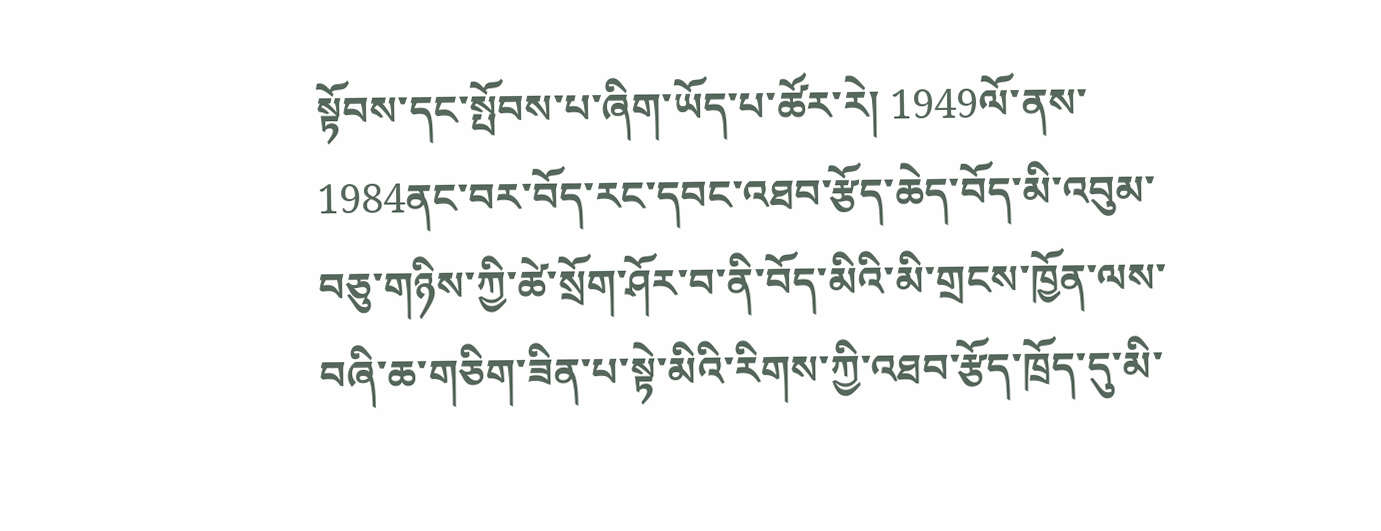སྟོབས་དང་སྤོབས་པ་ཞིག་ཡོད་པ་ཚོར་རེ། 1949ལོ་ནས་1984ནང་བར་བོད་རང་དབང་འཐབ་རྩོད་ཆེད་བོད་མི་འབུམ་བཅུ་གཉིས་ཀྱི་ཚེ་སྲོག་ཤོར་བ་ནི་བོད་མིའི་མི་གྲངས་ཁྱོན་ལས་བཞི་ཆ་གཅིག་ཟིན་པ་སྟེ་མིའི་རིགས་ཀྱི་འཐབ་རྩོད་ཁྲོད་དུ་མི་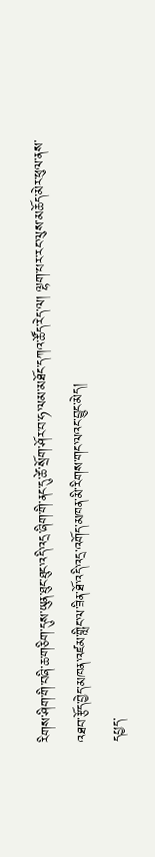རིགས་ཤིག་གི་བཞི་ཆ་གཅིག་དུས་ཡུན་ཐུང་ཐུང་འདི་འདྲ་ཞིག་གི་ནང་དུ་ཚེ་སྲོག་ཤོར་བ་ཧ་ལམ་མཐོང་དཀའ་ཚོད་རེད་ལ། ལྷག་པར་རང་ལུས་མཆོད་མེར་ཕུལ་ནས་འཐབ་རྩོད་བྱེད་མཁན་འཛམ་གླིང་ལ་ཟིན་ཐོ་འདི་འདྲ་འགོད་མཁན་མི་རིགས་གང་ལའང་བྱུང་མེད།
དཔྱད་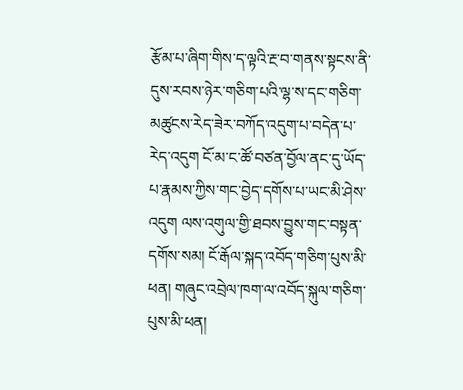རྩོམ་པ་ཞིག་གིས་ད་ལྟའི་རྔ་བ་གནས་སྟངས་ནི་དུས་རབས་ཉེར་གཅིག་པའི་ལྷ་ས་དང་གཅིག་མཚུངས་རེད་ཟེར་བཀོད་འདུག་པ་བདེན་པ་རེད་འདུག ངོ་མ་ང་ཚོ་བཙན་བྱོལ་ནང་དུ་ཡོད་པ་རྣམས་ཀྱིས་གང་བྱེད་དགོས་པ་ཡང་མི་ཤེས་འདུག ལས་འགུལ་གྱི་ཐབས་བྱུས་གང་བསྟན་དགོས་སམ། ངོ་རྒོལ་སྐད་འབོད་གཅིག་པུས་མི་ཕན། གཞུང་འབྲེལ་ཁག་ལ་འབོད་སྐུལ་གཅིག་པུས་མི་ཕན།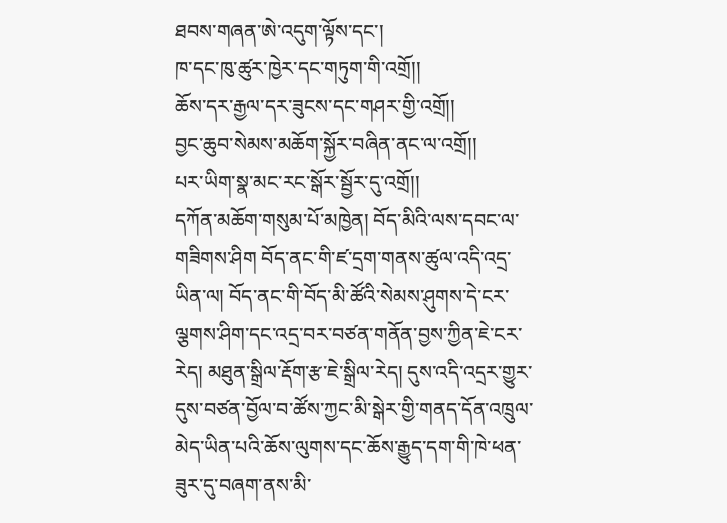ཐབས་གཞན་ཨེ་འདུག་ལྟོས་དང་།
ཁ་དང་ཁུ་ཚུར་ཁྱེར་དང་གཏུག་གི་འགྲོ།།
ཆོས་དར་རྒྱལ་དར་ཟུངས་དང་གཤར་གྱི་འགྲོ།།
བྱང་ཆུབ་སེམས་མཆོག་སྐྱོར་བཞིན་ནང་ལ་འགྲོ།།
པར་ཡིག་སྣ་མང་རང་སྒོར་སྦྱོར་དུ་འགྲོ།།
དཀོན་མཆོག་གསུམ་པོ་མཁྱེན། བོད་མིའི་ལས་དབང་ལ་གཟིགས་ཤིག བོད་ནང་གི་ཛ་དྲག་གནས་ཚུལ་འདི་འདྲ་ཡིན་ལ། བོད་ནང་གི་བོད་མི་ཚོའི་སེམས་ཤུགས་དེ་ངར་ལྕགས་ཤིག་དང་འདྲ་བར་བཙན་གནོན་བྱས་ཀྱིན་ཇེ་ངར་རེད། མཐུན་སྒྲིལ་རྡོག་རྩ་ཇེ་སྒྲིལ་རེད། དུས་འདི་འདྲར་གྱུར་དུས་བཙན་བྱོལ་བ་ཚོས་ཀྱང་མི་སྒེར་གྱི་གནད་དོན་འཁྲུལ་མེད་ཡིན་པའི་ཆོས་ལུགས་དང་ཆོས་རྒྱུད་དག་གི་ཁེ་ཕན་ཟུར་དུ་བཞག་ནས་མི་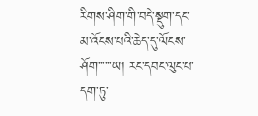རིགས་ཤིག་གི་བདེ་སྡུག་དང་མ་འོངས་པའི་ཆེད་དུ་ལོངས་ཤོག་་་་་་ཡ། རང་དབང་ལུང་པ་དག་ཏུ་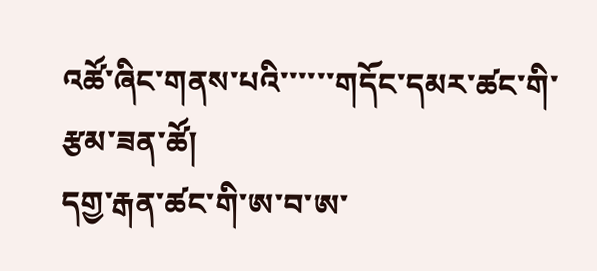འཚོ་ཞིང་གནས་པའི་་་་་་གདོང་དམར་ཚང་གི་རྩམ་ཟན་ཚོ།
དགྱ་རྒན་ཚང་གི་ཨ་བ་ཨ་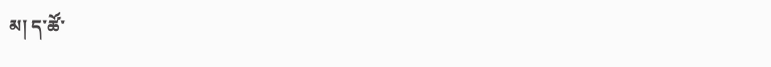མ། ད་ཚོ་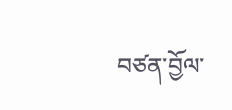བཙན་བྱོལ་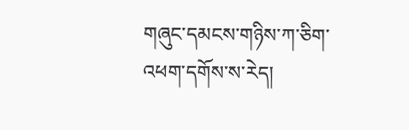གཞུང་དམངས་གཉིས་ཀ་ཅིག་འཕག་དགོས་ས་རེད།